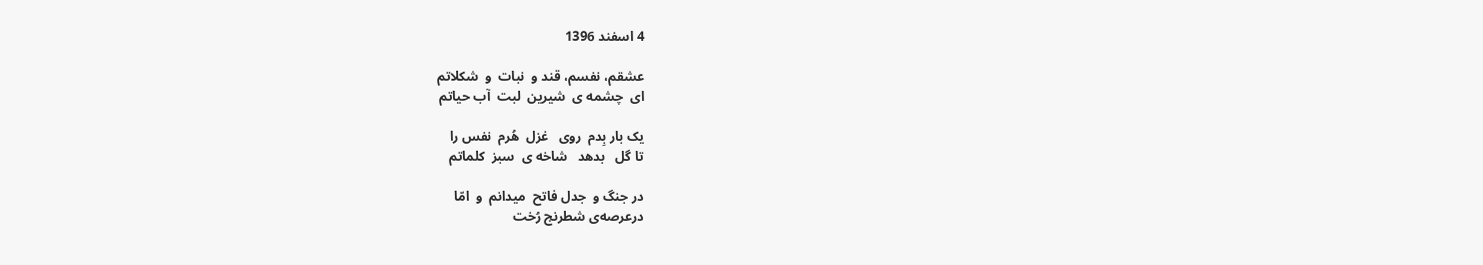4 اسفند 1396

عشقم، نفسم، قند و  نبات  و  شکلاتم
ای  چشمه ی  شیرین  لبت  آب حیاتم

یک بار بِدم  روی   غزل  هُرم  نفس را
تا گل   بدهد   شاخه ی  سبز  کلماتم

در جنگ و  جدل فاتح  میدانم  و  امّا
درعرصه‌ی شطرنج‌ رُخت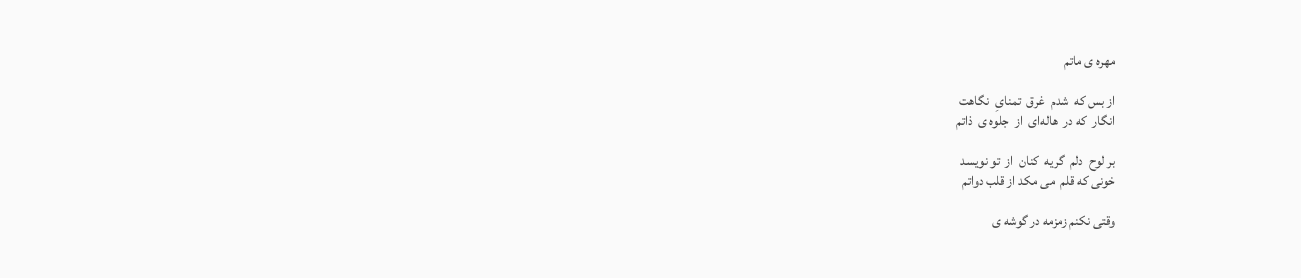مهره ی ماتم

از بس که  شدم  غرق  تمنایِ  نگاهت
انگار  که در  هاله‌ای  از  جلوه ی  ذاتم

بر لوح  دلم  گریه  کنان  از  تو نویسد
خونی که قلم  می مکد از قلب دواتم

وقتی نکنم زمزمه در گوشه ی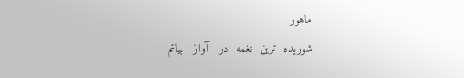ماهور
شوریده  ترین  نغمه  در   آواز   بیاتم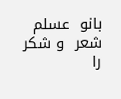بانو  عسلم  شعر  و شکر  را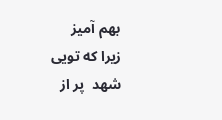بهم آمیز
زیرا که تویی شهد  پر از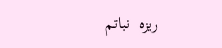ریزه  نباتم